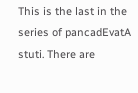This is the last in the series of pancadEvatA stuti. There are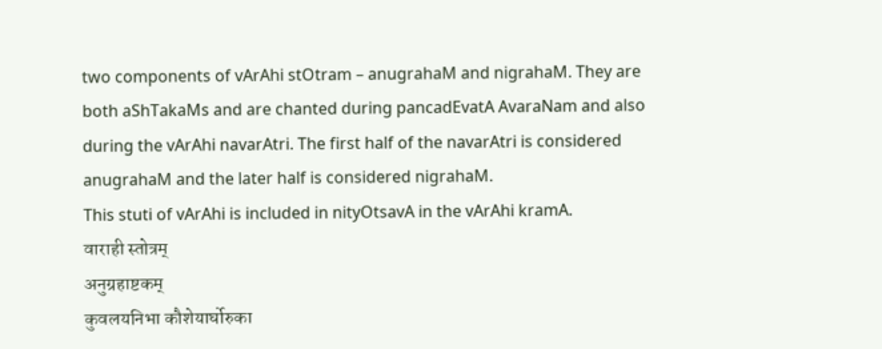two components of vArAhi stOtram – anugrahaM and nigrahaM. They are both aShTakaMs and are chanted during pancadEvatA AvaraNam and also during the vArAhi navarAtri. The first half of the navarAtri is considered anugrahaM and the later half is considered nigrahaM.
This stuti of vArAhi is included in nityOtsavA in the vArAhi kramA.
वाराही स्तोत्रम्
अनुग्रहाष्टकम्
कुवलयनिभा कौशेयार्घोरुका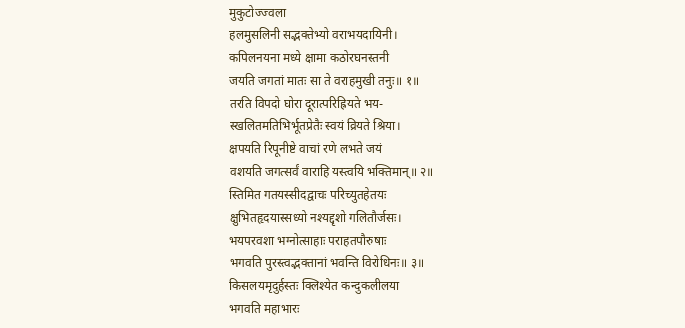मुकुटोज्ज्वला
हलमुसलिनी सद्भक्तेभ्यो वराभयदायिनी।
कपिलनयना मध्ये क्षामा कठोरघनस्तनी
जयति जगतां मातः सा ते वराहमुखी तनुः॥ १॥
तरति विपदो घोरा दूरात्परिह्रियते भय-
स्खलितमतिभिर्भूतप्रेतैः स्वयं व्रियते श्रिया।
क्षपयति रिपूनीष्टे वाचां रणे लभते जयं
वशयति जगत्सर्वं वाराहि यस्त्वयि भक्तिमान्॥ २॥
स्तिमित गतयस्सीदद्वाचः परिच्युतहेतयः
क्षुभितहृदयास्सध्यो नश्यद्दृशो गलितौर्जसः।
भयपरवशा भग्नोत्साहाः पराहतपौरुषाः
भगवति पुरस्त्वद्भक्तानां भवन्ति विरोधिनः॥ ३॥
किसलयमृदुर्हस्तः क्लिश्येत कन्दुकलीलया
भगवति महाभारः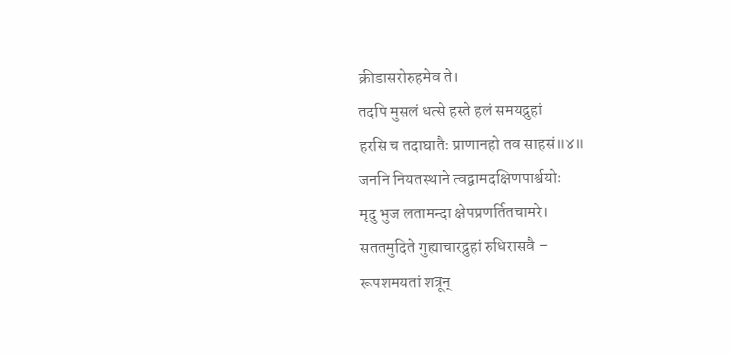क्रीडासरोरुहमेव ते।
तदपि मुसलं धत्से हस्ते हलं समयद्रुहां
हरसि च तदाघातैः प्राणानहो तव साहसं॥४॥
जननि नियतस्थाने त्वद्वामदक्षिणपार्श्वयोः
मृदु भुज लतामन्दा क्षेपप्रणर्तितचामरे।
सततमुदिते गुह्याचारद्रुहां रुधिरासवै –
रूपशमयतां शत्रून्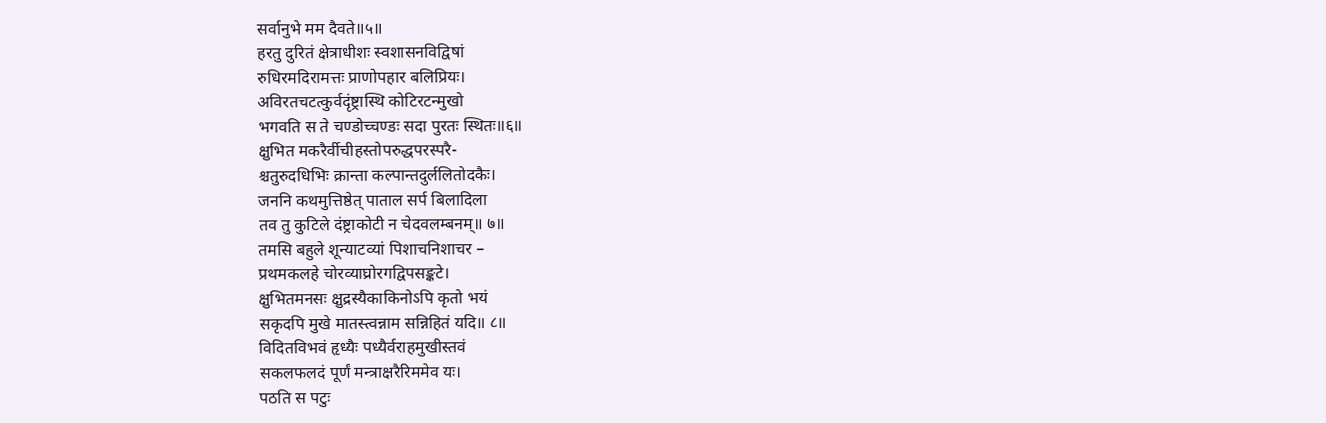सर्वानुभे मम दैवते॥५॥
हरतु दुरितं क्षेत्राधीशः स्वशासनविद्विषां
रुधिरमदिरामत्तः प्राणोपहार बलिप्रियः।
अविरतचटत्कुर्वदृंष्ट्रास्थि कोटिरटन्मुखो
भगवति स ते चण्डोच्चण्डः सदा पुरतः स्थितः॥६॥
क्षुभित मकरैर्वीचीहस्तोपरुद्धपरस्परै-
श्चतुरुदधिभिः क्रान्ता कल्पान्तदुर्ललितोदकैः।
जननि कथमुत्तिष्ठेत् पाताल सर्प बिलादिला
तव तु कुटिले दंष्ट्राकोटी न चेदवलम्बनम्॥ ७॥
तमसि बहुले शून्याटव्यां पिशाचनिशाचर –
प्रथमकलहे चोरव्याघ्रोरगद्विपसङ्कटे।
क्षुभितमनसः क्षुद्रस्यैकाकिनोऽपि कृतो भयं
सकृदपि मुखे मातस्त्वन्नाम सन्निहितं यदि॥ ८॥
विदितविभवं हृध्यैः पध्यैर्वराहमुखीस्तवं
सकलफलदं पूर्णं मन्त्राक्षरैरिममेव यः।
पठति स पटुः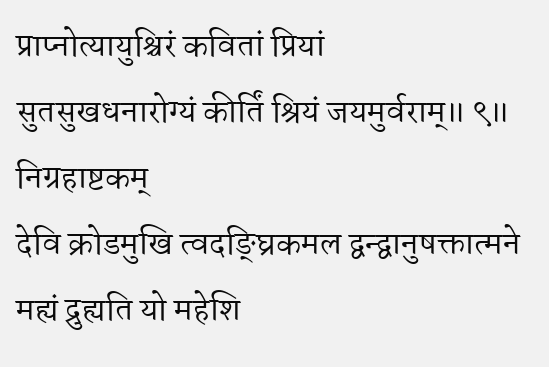प्राप्नोत्यायुश्चिरं कवितां प्रियां
सुतसुखधनारोग्यं कीर्तिं श्रियं जयमुर्वराम्॥ ९॥
निग्रहाष्टकम्
देवि क्रोडमुखि त्वदङ्घ्रिकमल द्वन्द्वानुषक्तात्मने
मह्यं द्रुह्यति यो महेशि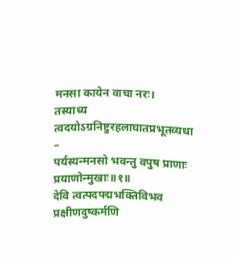मनसा कायेन वाचा नरः।
तस्याध्य त्वदयोऽग्रनिष्टुरहलाघातप्रभूतव्यथा –
पर्यस्यन्मनसो भवन्तु वपुष प्राणाः प्रयाणोन्मुखाः॥१॥
देवि त्वत्पदपद्मभक्तिविभव प्रक्षीणदुष्कर्मणि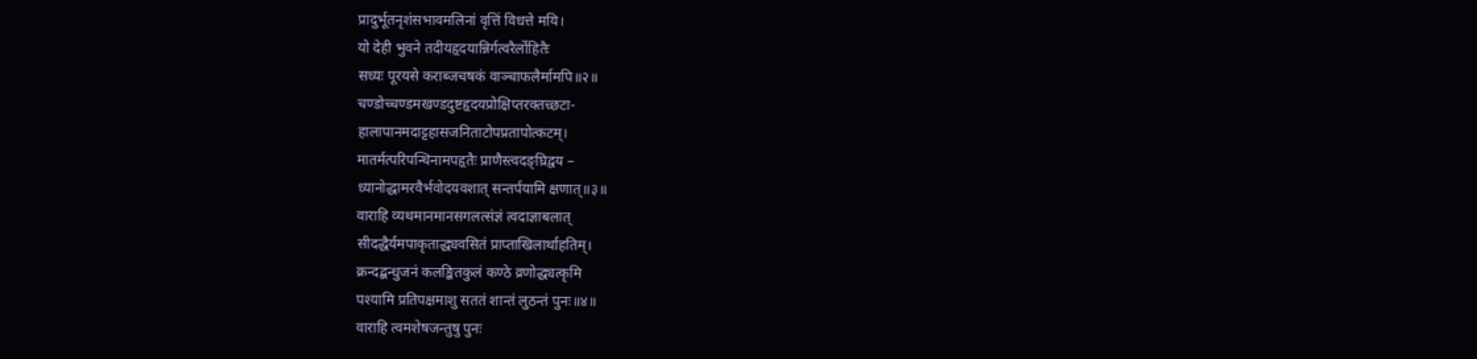प्रादुर्भूतनृशंसभावमलिनां वृत्तिं विधत्ते मयि।
यो देही भुवने तदीयहृदयान्निर्गत्वरैर्लोहितैः
सध्यः पूरयसे कराब्जचषकं वाञ्चाफलैर्मामपि॥२॥
चण्डोच्चण्डमखण्डदुष्टहृदयप्रोक्षिप्तरक्तच्छटा-
हालापानमदाट्टहासजनिताटोपप्रतापोत्कटम्।
मातर्मत्परिपन्थिनामपहृतैः प्राणैस्त्वदङ्घ्रिद्वय –
ध्यानोद्धामरवैर्भवोदयवशात् सन्तर्पयामि क्षणात्॥३॥
वाराहि व्यथमानमानसगलत्संज्ञं त्वदाज्ञाबलात्
सीदद्धैर्यमपाकृताद्ध्यवसितं प्राप्ताखिलार्थाहतिम्।
क्रन्दद्बन्धुजनं कलङ्कितकुलं कण्ठे व्रणोद्ध्यत्कृमि
पश्यामि प्रतिपक्षमाशु सततं शान्तं लुठन्तं पुनः॥४॥
वाराहि त्वमशेषजन्तुषु पुनः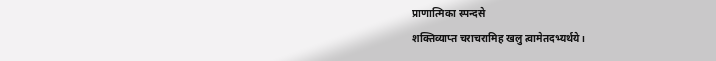प्राणात्मिका स्पन्दसे
शक्तिव्याप्त चराचरामिह खलु त्वामेतदभ्यर्थये।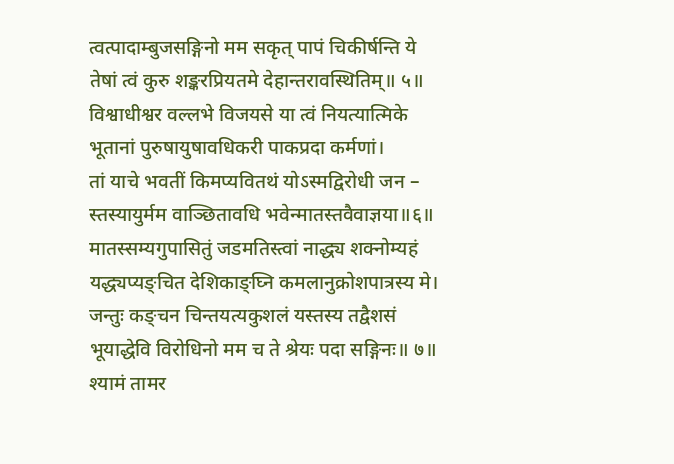त्वत्पादाम्बुजसङ्गिनो मम सकृत् पापं चिकीर्षन्ति ये
तेषां त्वं कुरु शङ्करप्रियतमे देहान्तरावस्थितिम्॥ ५॥
विश्वाधीश्वर वल्लभे विजयसे या त्वं नियत्यात्मिके
भूतानां पुरुषायुषावधिकरी पाकप्रदा कर्मणां।
तां याचे भवतीं किमप्यवितथं योऽस्मद्विरोधी जन –
स्तस्यायुर्मम वाञ्छितावधि भवेन्मातस्तवैवाज्ञया॥६॥
मातस्सम्यगुपासितुं जडमतिस्त्वां नाद्ध्य शक्नोम्यहं
यद्ध्यप्यङ्चित देशिकाङ्घ्नि कमलानुक्रोशपात्रस्य मे।
जन्तुः कङ्चन चिन्तयत्यकुशलं यस्तस्य तद्वैशसं
भूयाद्धेवि विरोधिनो मम च ते श्रेयः पदा सङ्गिनः॥ ७॥
श्यामं तामर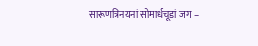सारूणत्रिनयनां सोमार्धचूडां जग –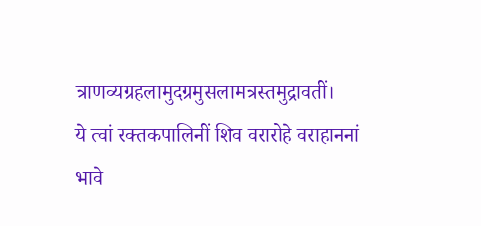त्राणव्यग्रहलामुदग्रमुसलामत्रस्तमुद्रावतीं।
ये त्वां रक्तकपालिनीं शिव वरारोहे वराहाननां
भावे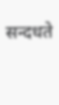सन्दधते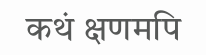कथं क्षणमपि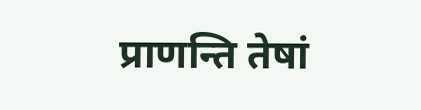प्राणन्ति तेषां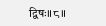द्विषः॥८॥